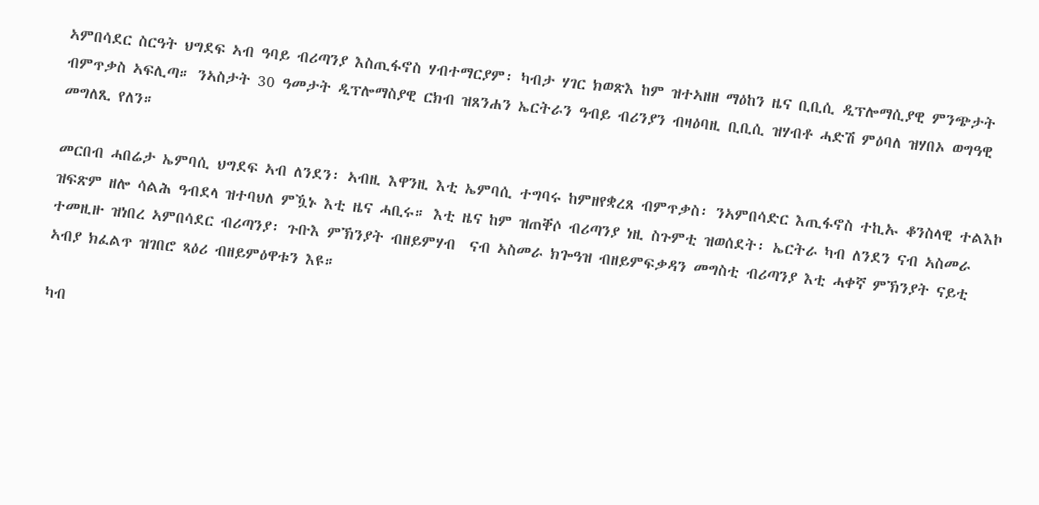ኣምበሳደር ስርዓት ህግደፍ ኣብ ዓባይ ብሪጣንያ እስጢፋኖስ ሃብተማርያም፡ ካብታ ሃገር ክወጽእ ከም ዝተኣዘዘ ማዕከን ዜና ቢቢሲ ዲፕሎማሲያዊ ምንጭታት ብምጥቃስ ኣፍሊጣ። ንኣስታት 30 ዓመታት ዲፕሎማስያዊ ርክብ ዝጸንሐን ኤርትራን ዓብይ ብሪንያን ብዛዕባዚ ቢቢሲ ዝሃብቶ ሓድሽ ምዕባለ ዝሃበኦ ወግዓዊ መግለጺ የለን።

መርበብ ሓበሬታ ኤምባሲ ህግደፍ ኣብ ለንደን፡ ኣብዚ እዋንዚ እቲ ኤምባሲ ተግባሩ ከምዘየቋረጸ ብምጥቃስ፡ ንኣምበሳድር እጢፋኖስ ተኪኡ ቆንስላዊ ተልእኮ ዝፍጽም ዘሎ ሳልሕ ዓብደላ ዝተባህለ ምዃኑ እቲ ዜና ሓቢሩ። እቲ ዜና ከም ዝጠቐሶ ብሪጣንያ ነዚ ስጉምቲ ዝወሰደት፡ ኤርትራ ካብ ለንደን ናብ ኣስመራ ተመዚዙ ዝነበረ ኣምበሳደር ብሪጣንያ፡ ጉቡእ ምኽንያት ብዘይምሃብ  ናብ ኣስመራ ክጐዓዝ ብዘይምፍቃዳን መግስቲ ብሪጣንያ እቲ ሓቀኛ ምኽንያት ናይቲ ኣብያ ክፈልጥ ዝገበሮ ጻዕሪ ብዘይምዕዋቱን እዩ።

ካብ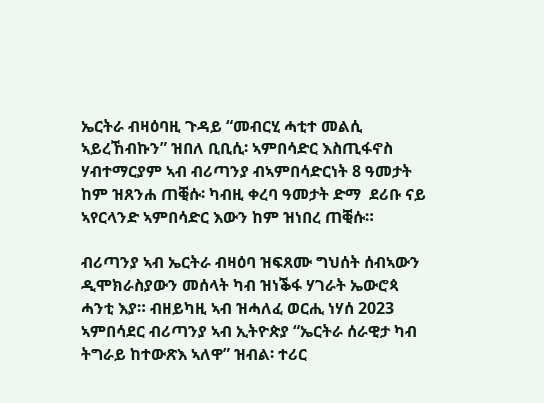ኤርትራ ብዛዕባዚ ጉዳይ “መብርሂ ሓቲተ መልሲ ኣይረኸብኩን” ዝበለ ቢቢሲ፡ ኣምበሳድር እስጢፋኖስ ሃብተማርያም ኣብ ብሪጣንያ ብኣምበሳድርነት 8 ዓመታት ከም ዝጸንሐ ጠቒሱ፡ ካብዚ ቀረባ ዓመታት ድማ  ደሪቡ ናይ ኣየርላንድ ኣምበሳድር እውን ከም ዝነበረ ጠቒሱ።

ብሪጣንያ ኣብ ኤርትራ ብዛዕባ ዝፍጸሙ ግህሰት ሰብኣውን ዲሞክራስያውን መሰላት ካብ ዝነቕፋ ሃገራት ኤውሮጳ ሓንቲ እያ። ብዘይካዚ ኣብ ዝሓለፈ ወርሒ ነሃሰ 2023 ኣምበሳደር ብሪጣንያ ኣብ ኢትዮጵያ “ኤርትራ ሰራዊታ ካብ ትግራይ ከተውጽእ ኣለዋ” ዝብል፡ ተሪር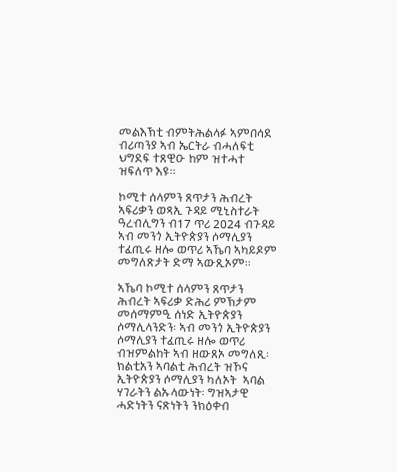መልእኽቲ ብምትሕልላፉ ኣምበሳደ ብሪጣንያ ኣብ ኤርትራ ብሓለፍቲ ህግደፍ ተጸዊዑ ከም ዝተሓተ ዝፍለጥ እዩ።

ኮሚተ ሰላምን ጸጥታን ሕብረት ኣፍሪቃን ወጻኢ ጉዳይ ሚኒስተራት ዓረብሊግን ብ17 ጥሪ 2024 ብጉዳይ ኣብ መንጎ ኢትዮጵያን ሶማሊያን ተፈጢሩ ዘሎ ወጥሪ ኣኼባ ኣካይዶም መግለጽታት ድማ ኣውጺኦም።

ኣኼባ ኮሚተ ሰላምን ጸጥታን ሕብረት ኣፍሪቃ ድሕሪ ምኽታም መሰማምዒ ሰነድ ኢትዮጵያን ሶማሊላንድን፡ ኣብ መንጎ ኢትዮጵያን ሶማሊያን ተፈጢሩ ዘሎ ወጥሪ ብዝምልከት ኣብ ዘውጸኦ መግለጺ፡ ክልቲአን ኣባልቲ ሕብረት ዝኾና ኢትዮጵያን ሶማሊያን ካለኦት  ኣባል ሃገራትን ልኡላውነት፡ ግዝኣታዊ ሓድነትን ናጽነትን ንክዕቀብ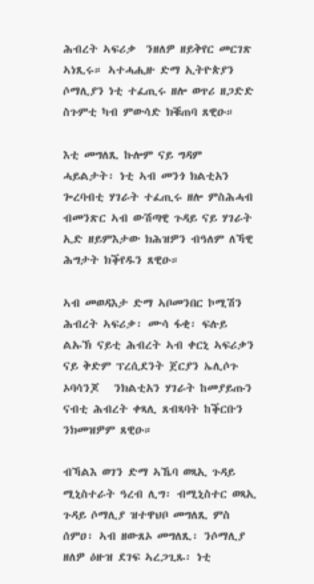ሕብረት ኣፍሪቃ  ንዘለዎ ዘይቅየር መርገጽ ኣነጺሩ። ኣተሓሒዙ ድማ ኢትዮጵያን ሶማሊያን ነቲ ተፈጢሩ ዘሎ ወጥሪ ዘጋድድ ስጉምቲ ካብ ምውሳድ ክቑጠባ ጸዊዑ።

እቲ መግለጺ ኩሎም ናይ ግዳም ሓይልታት፡ ነቲ ኣብ መንጎ ክልቲአን ጐረባብቲ ሃገራት ተፈጢሩ ዘሎ ምስሕሓብ ብመንጽር ኣብ ውሽጣዊ ጉዳይ ናይ ሃገራት ኢድ ዘይምእታው ክሕዝዎን ብዓለም ለኻዊ ሕግታት ክቕየዱን ጸዊዑ።

ኣብ መወዳእታ ድማ ኣቦመንበር ኮሚሽን ሕብረት ኣፍሪቃ፡ ሙሳ ፋቂ፡ ፍሉይ ልኡኽ ናይቲ ሕብረት ኣብ ቀርኒ ኣፍሪቃን  ናይ ቅድም ፕረሲደንት ጀርያን ኤሊሶጉ ኦባሳንጆ   ንክልቲአን ሃገራት ከመያይጡን ናብቲ ሕብረት ቀጻሊ ጸብጻባት ከቕርቡን ንክመዝዎም ጸዊዑ።

ብኻልእ ወገን ድማ ኣኼባ ወጻኢ ጉዳይ ሚኒስተራት ዓረብ ሊግ፡ ብሚኒስተር ወጻኢ ጉዳይ ሶማሊያ ዝተዋህቦ መግለጺ ምስ ሰምዐ፡ ኣብ ዘውጸኦ መግለጺ፡ ንሶማሊያ ዘለዎ ዕዙዝ ደገፍ ኣረጋጊጹ፡ ነቲ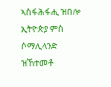ኣስፋሕፋሒ ዝበሎ ኢትዮጵያ ምስ ሶማሊላንድ ዝኸተመቶ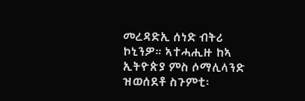መረዳድኢ ሰነድ ብትሪ ኮኒንዎ። ኣተሓሒዙ ከኣ ኢትዮጵያ ምስ ሶማሊላንድ ዝወሰደቶ ስጉምቲ፡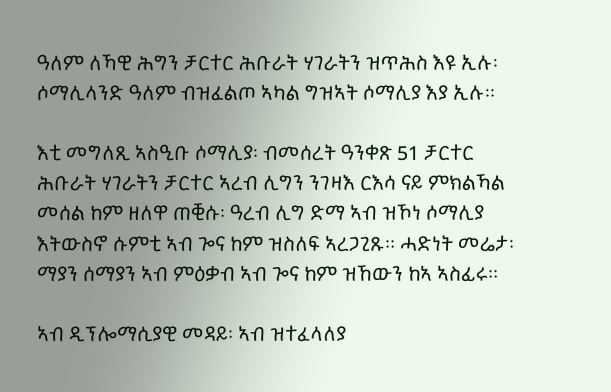ዓለም ለኻዊ ሕግን ቻርተር ሕቡራት ሃገራትን ዝጥሕስ እዩ ኢሉ፡ ሶማሊላንድ ዓለም ብዝፈልጦ ኣካል ግዝኣት ሶማሊያ እያ ኢሉ።

እቲ መግለጺ ኣስዒቡ ሶማሊያ፡ ብመሰረት ዓንቀጽ 51 ቻርተር ሕቡራት ሃገራትን ቻርተር ኣረብ ሊግን ንገዛእ ርእሳ ናይ ምክልኻል መሰል ከም ዘለዋ ጠቒሱ፡ ዓረብ ሊግ ድማ ኣብ ዝኾነ ሶማሊያ እትውስኖ ሱምቲ ኣብ ጐና ከም ዝስለፍ ኣረጋጊጹ። ሓድነት መሬታ፡ ማያን ሰማያን ኣብ ምዕቃብ ኣብ ጐና ከም ዝኸውን ከኣ ኣስፊሩ።

ኣብ ዲፕሎማሲያዊ መዳይ፡ ኣብ ዝተፈላለያ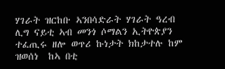ሃገራት ዝርከቡ ኣንበሳድራት ሃገራት ዓረብ ሊግ ናይቲ ኣብ መንጎ ሶማልን ኢትዮጵያን ተፈጢሩ ዘሎ ወጥሪ ኩነታት ክከታተሉ ከም ዝወሰነ  ከኣ በቲ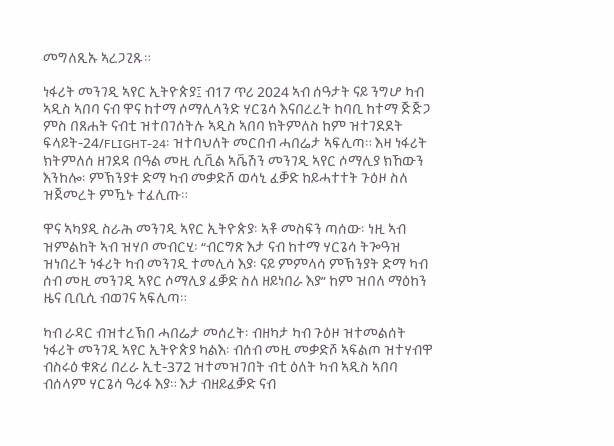መግለጺኡ ኣረጋጊጹ።

ነፋሪት መንገዲ ኣየር ኢትዮጵያ፤ ብ17 ጥሪ 2024 ኣብ ሰዓታት ናይ ንግሆ ካብ ኣዲስ ኣበባ ናብ ዋና ከተማ ሶማሊላንድ ሃርጌሳ እናበረረት ከባቢ ከተማ ጅጅጋ ምስ በጸሐት ናብቲ ዝተበገሰትሉ ኣዲስ ኣበባ ክትምለስ ከም ዝተገደደት ፍላይት-24/FLIGHT-24፡ ዝተባህለት መርበብ ሓበሬታ ኣፍሊጣ። እዛ ነፋሪት ክትምለሰ ዘገደዳ በዓል መዚ ሲቪል ኣቬሽን መንገዲ ኣየር ሶማሊያ ክኸውን እንከሎ፡ ምኽንያቱ ድማ ካብ መቃድሾ ወሳኒ ፈቓድ ከይሓተተት ጉዕዞ ስለ ዝጀመረት ምዃኑ ተፈሊጡ።

ዋና ኣካያዲ ስራሕ መንገዲ ኣየር ኢትዮጵያ፡ ኣቶ መስፍን ጣሰው፡ ነዚ ኣብ ዝምልከት ኣብ ዝሃቦ መብርሂ፡ “ብርግጽ እታ ናብ ከተማ ሃርጌሳ ትጐዓዝ ዝነበረት ነፋሪት ካብ መንገዲ ተመሊሳ እያ፡ ናይ ምምላሳ ምኽንያት ድማ ካብ ሰብ መዚ መንገዲ ኣየር ሶማሊያ ፈቓድ ስለ ዘይነበራ እያ” ከም ዝበለ ማዕከን ዜና ቢቢሲ ብወገና ኣፍሊጣ።

ካብ ራዳር ብዝተረኽበ ሓበሬታ መሰረት፡ ብዘካታ ካብ ጉዕዞ ዝተመልሰት ነፋሪት መንገዲ ኣየር ኢትዮጵያ ካልእ፡ ብሰብ መዚ መቃድሾ ኣፍልጦ ዝተሃብዋ ብስሩዕ ቁጽሪ በረራ ኢቲ-372 ዝተመዝገበት ብቲ ዕለት ካብ ኣዲስ ኣበባ ብሰላም ሃርጌሳ ዓሪፋ እያ። እታ ብዘይፈቓድ ናብ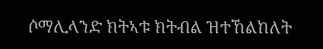ሶማሊላንድ ክትኣቱ ክትብል ዝተኸልከለት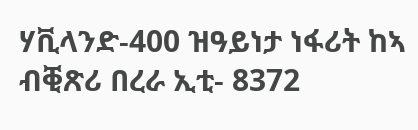ሃቪላንድ-400 ዝዓይነታ ነፋሪት ከኣ ብቒጽሪ በረራ ኢቲ- 8372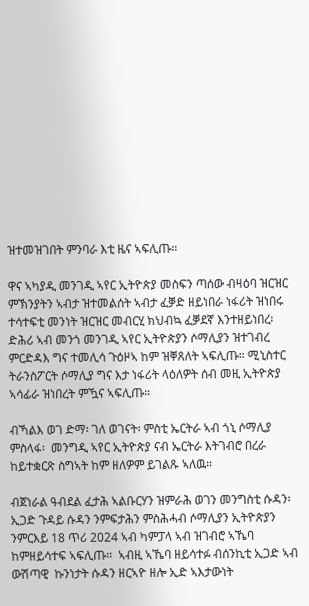ዝተመዝገበት ምንባራ እቲ ዜና ኣፍሊጡ።

ዋና ኣካያዲ መንገዲ ኣየር ኢትዮጵያ መስፍን ጣሰው ብዛዕባ ዝርዝር ምኽንያትን ኣብታ ዝተመልሰት ኣብታ ፈቓድ ዘይነበራ ነፋሪት ዝነበሩ ተሳተፍቲ መንነት ዝርዝር መብርሂ ክህብኳ ፈቓደኛ እንተዘይነበረ፡ ድሕሪ ኣብ መንጎ መንገዲ ኣየር ኢትዮጵያን ሶማሊያን ዝተገብረ ምርድዳእ ግና ተመሊሳ ጉዕዞኣ ከም ዝቐጸለት ኣፍሊጡ። ሚኒስተር ትራንስፖርት ሶማሊያ ግና እታ ነፋሪት ላዕለዎት ሰብ መዚ ኢትዮጵያ ኣሳፊራ ዝነበረት ምዃና ኣፍሊጡ።

ብኻልእ ወገ ድማ፡ ገለ ወገናት፡ ምስቲ ኤርትራ ኣብ ጎኒ ሶማሊያ ምስላፋ፡  መንግዲ ኣየር ኢትዮጵያ ናብ ኤርትራ እትገብሮ በረራ ከይተቋርጽ ስግኣት ከም ዘለዎም ይገልጹ ኣለዉ።

ብጀነራል ዓብደል ፈታሕ ኣልቡርሃን ዝምራሕ ወገን መንግስቲ ሱዳን፡ ኢጋድ ጉዳይ ሱዳን ንምፍታሕን ምስሕሓብ ሶማሊያን ኢትዮጵያን ንምርእይ 18 ጥሪ 2024 ኣብ ካምፓላ ኣብ ዝገብሮ ኣኼባ ከምዘይሳተፍ ኣፍሊጡ።  ኣብዚ ኣኼባ ዘይሳተፉ ብሰንኪቲ ኢጋድ ኣብ ውሽጣዊ  ኩንነታት ሱዳን ዘርኣዮ ዘሎ ኢድ ኣእታውነት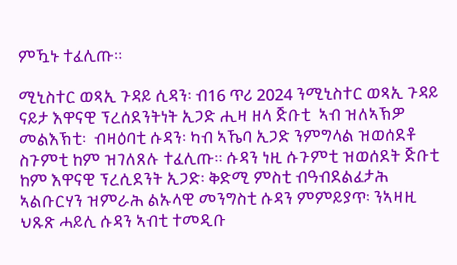ምዃኑ ተፈሊጡ።

ሚኒስተር ወጻኢ ጉዳይ ሲዳን፡ ብ16 ጥሪ 2024 ንሚኒስተር ወጻኢ ጉዳይ ናይታ እዋናዊ ፕረሰደንትነት ኢጋድ ሒዛ ዘላ ጅቡቲ  ኣብ ዝለኣኽዎ መልእኽቲ፡  ብዛዕባቲ ሱዳን፡ ካብ ኣኼባ ኢጋድ ንምግላል ዝወሰደቶ ስጉምቲ ከም ዝገለጸሉ ተፈሊጡ። ሱዳን ነዚ ሱጉምቲ ዝወሰደት ጅቡቲ ከም እዋናዊ ፕረሲደንት ኢጋድ፡ ቅድሚ ምስቲ ብዓብደልፈታሕ ኣልቡርሃን ዝምራሕ ልኡላዊ መንግስቲ ሱዳን ምምይያጥ፡ ንኣዛዚ ህጹጽ ሓይሊ ሱዳን ኣብቲ ተመዲቡ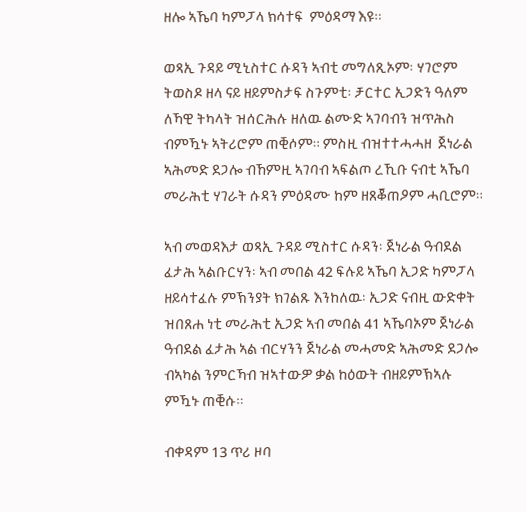ዘሎ ኣኼባ ካምፓላ ክሳተፍ  ምዕዳማ እዩ።

ወጻኢ ጉዳይ ሚኒስተር ሱዳን ኣብቲ መግለጺኦም፡ ሃገሮም ትወስዶ ዘላ ናይ ዘይምስታፍ ስጉምቲ፡ ቻርተር ኢጋድን ዓለም ለኻዊ ትካላት ዝሰርሕሉ ዘለዉ ልሙድ ኣገባብን ዝጥሕስ ብምዃኑ ኣትሪሮም ጠቒሶም። ምስዚ ብዝተተሓሓዘ  ጀነራል ኣሕመድ ደጋሎ ብኸምዚ ኣገባብ ኣፍልጦ ረኺቡ ናብቲ ኣኼባ መራሕቲ ሃገራት ሱዳን ምዕዳሙ ከም ዘጸቖጠዖም ሓቢሮም።

ኣብ መወዳእታ ወጻኢ ጉዳይ ሚስተር ሱዳን፡ ጀነራል ዓብደል ፈታሕ ኣልቡርሃን፡ ኣብ መበል 42 ፍሉይ ኣኼባ ኢጋድ ካምፓላ ዘይሳተፈሉ ምኽንያት ክገልጹ እንከለዉ፡ ኢጋድ ናብዚ ውድቀት ዝበጸሐ ነቲ መራሕቲ ኢጋድ ኣብ መበል 41 ኣኼባኦም ጀነራል ዓብደል ፈታሕ ኣል ብርሃንን ጀነራል መሓመድ ኣሕመድ ደጋሎ ብኣካል ንምርኻብ ዝኣተውዎ ቃል ከዕውት ብዘይምኽኣሉ ምዃኑ ጠቒሱ።

ብቀዳም 13 ጥሪ ዞባ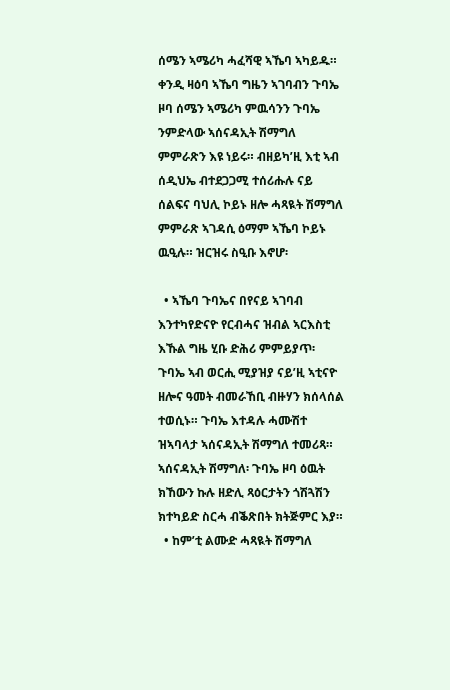ሰሜን ኣሜሪካ ሓፈሻዊ ኣኼባ ኣካይዱ። ቀንዲ ዛዕባ ኣኼባ ግዜን ኣገባብን ጉባኤ ዞባ ሰሜን ኣሜሪካ ምዉሳንን ጉባኤ ንምድላው ኣሰናዳኢት ሽማግለ ምምራጽን እዩ ነይሩ። ብዘይካ’ዚ እቲ ኣብ ሰዲህኤ ብተደጋጋሚ ተሰሪሑሉ ናይ ሰልፍና ባህሊ ኮይኑ ዘሎ ሓጻዪት ሽማግለ ምምራጽ ኣገዳሲ ዕማም ኣኼባ ኮይኑ ዉዒሉ። ዝርዝሩ ስዒቡ እኖሆ፡

  • ኣኼባ ጉባኤና በየናይ ኣገባብ እንተካየድናዮ የርብሓና ዝብል ኣርእስቲ እኹል ግዜ ሂቡ ድሕሪ ምምይያጥ፡ ጉባኤ ኣብ ወርሒ ሚያዝያ ናይ’ዚ ኣቲናዮ ዘሎና ዓመት ብመራኸቢ ብዙሃን ክሰላሰል ተወሲኑ። ጉባኤ እተዳሉ ሓሙሽተ ዝኣባላታ ኣሰናዳኢት ሽማግለ ተመሪጻ። ኣሰናዳኢት ሽማግለ፡ ጉባኤ ዞባ ዕዉት ክኸውን ኩሉ ዘድሊ ጻዕርታትን ጎሽጓሽን ክተካይድ ስርሓ ብቕጽበት ክትጅምር እያ።
  • ከም’ቲ ልሙድ ሓጻዪት ሽማግለ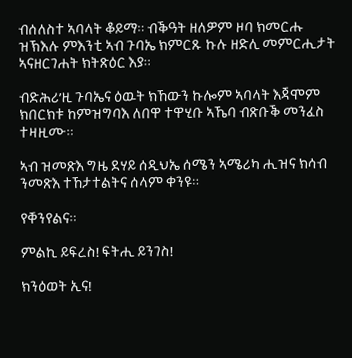ብሰለስተ ኣባላት ቆይማ። ብቕዓት ዘለዎም ዞባ ክመርሑ ዝኽእሉ ምእንቲ ኣብ ጉባኤ ክምርጹ ኩሉ ዘድሊ መምርሒታት ኣናዘርገሐት ክትጽዕር እያ።

ብድሕሪ’ዚ ጉባኤና ዕዉት ክኸውን ኩሎም ኣባላት እጃሞም ክበርክቱ ከምዝግባእ ለበዋ ተዋሂቡ ኣኼባ ብጽቡቕ መንፈስ ተዛዚሙ።

ኣብ ዝመጽእ ግዜ ደሃይ ሰዲህኤ ሰሜን ኣሜሪካ ሒዝና ክሳብ ንመጽእ ተኸታተልትና ሰላም ቀንዩ።

የቐንየልና።

ምልኪ ይፍረስ! ፍትሒ ይንገስ!

ክንዕወት ኢና!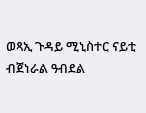ወጻኢ ጉዳይ ሚኒስተር ናይቲ ብጀነራል ዓብደል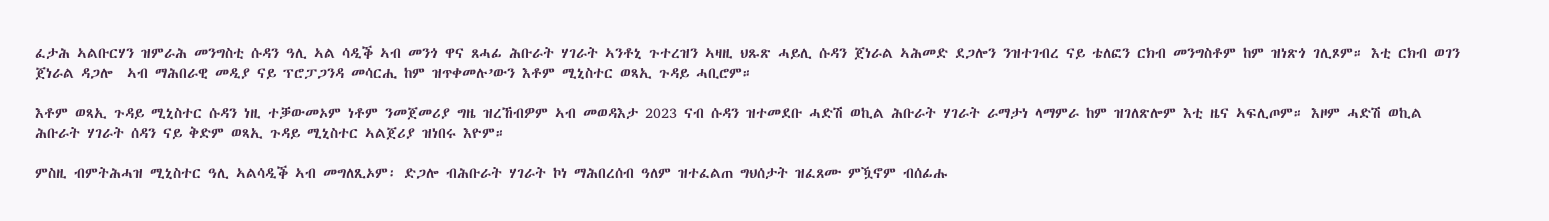ፈታሕ ኣልቡርሃን ዝምራሕ መንግስቲ ሱዳን ዓሊ ኣል ሳዲቕ ኣብ መንጎ ዋና ጸሓፊ ሕቡራት ሃገራት ኣንቶኒ ጉተረዝን ኣዛዚ ህጹጽ ሓይሊ ሱዳን ጀነራል ኣሕመድ ደጋሎን ንዝተገብረ ናይ ቴለፎን ርክብ መንግስቶም ከም ዝነጽጎ ገሊጾም። እቲ ርክብ ወገን ጀነራል ዳጋሎ  ኣብ ማሕበራዊ መዲያ ናይ ፕሮፓጋንዳ መሳርሒ ከም ዝጥቀመሉ’ውን እቶም ሚኒስተር ወጻኢ ጉዳይ ሓቢሮም።

እቶም ወጻኢ ጉዳይ ሚኒስተር ሱዳን ነዚ ተቓውመኦም ነቶም ንመጀመሪያ ግዜ ዝረኸብዎም ኣብ መወዳእታ 2023 ናብ ሱዳን ዝተመደቡ ሓድሽ ወኪል ሕቡራት ሃገራት ራማታነ ላማምራ ከም ዝገለጽሎም እቲ ዜና ኣፍሊጦም። እዞም ሓድሽ ወኪል ሕቡራት ሃገራት ሰዳን ናይ ቅድም ወጻኢ ጉዳይ ሚኒስተር ኣልጀሪያ ዝነበሩ እዮም።

ምስዚ ብምትሕሓዝ ሚኒስተር ዓሊ ኣልሳዲቕ ኣብ መግለጺኦም፡ ድጋሎ ብሕቡራት ሃገራት ኮነ ማሕበረሰብ ዓለም ዝተፈልጠ ግህሰታት ዝፈጸሙ ምዃኖም ብሰፊሑ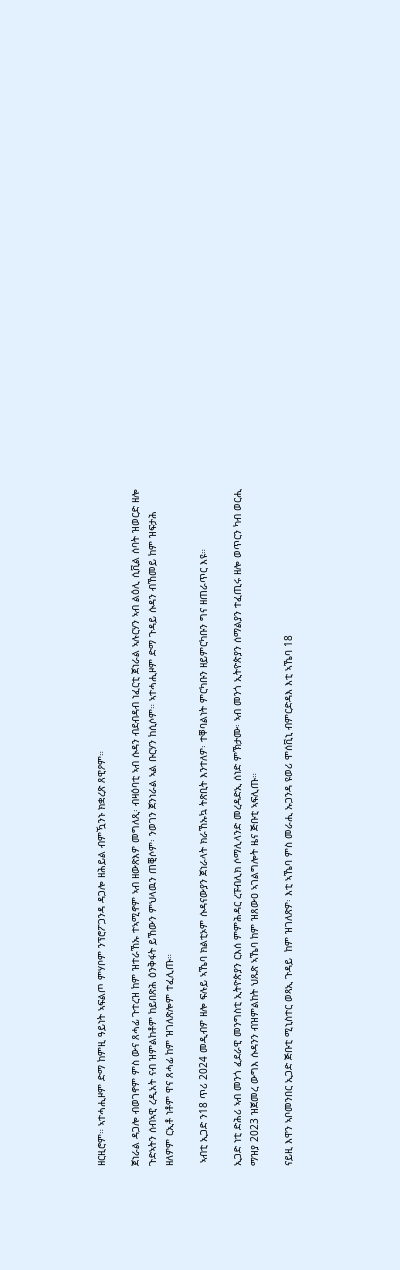ዘርዚሮም። ኣተሓሒዞም ድማ ከምዚ ዓይነት ኣፍልጦ ምሃቦም ንፕሮፖጋንዳ ዳጋሎ ዘሕይል ብምዃንኑ ክቋረጽ ጸዊዖም።

ጀነራል ዳጋሎ ብወገኖም ምስ ውና ጸሓፊ ጉተረዝ ከም ዝተራኸኡ ተኣሚኖም ኣብ ዘውጽእዎ መግለጺ፡ ብዛዕባቲ ኣብ ሱዳን ብደብዳብ ነፈርቲ ጀነራል ኣሉርሃን ኣብ ልዕሊ ሲቪል ሰባት ዝወርድ ዘሎ ጉድኣትን ሰብኣዊ ረዲአት ናብ ዝምልከቶም ከይበጽሕ ዕንቅፋት ይኸውን ምህላዉን ጠቒሶም፡ ንወገን ጀንነራል ኣል ቡርሃን ከሲሶም። ኣተሓሒዞም ድማ ጉዳይ ሱዳን ብኸመይ ከም ዝፍታሕ ዘለዎም ርኢቶ ነቶም ዋና ጸሓፊ ከም ዝገለጽሎም ተፈሊጡ።

 ኣብቲ ኢጋድ ን18 ጥሪ 2024 መዲብዎ ዘሎ ፍሉይ ኣኼባ ክልቲኦም ሱዳናውያን ጀነራላት ክራኸኡኳ ትጽቢት እንተለዎ፡ ተቐባልነት ምርካቡን ዘይምርካቡን ግና ዘጠራጥር እዩ።

ኢጋድ ነቲ ድሕሪ ኣብ መንጎ ፈደራዊ መንግስቲ ኢትዮጵያን ርእሰ ምምሕዳር ረፑብሊክ ሶማሊላንድ መረዳድኢ ሰነድ ምኽታሙ፡ ኣብ መንጎ ኢትዮጵያን ሰማልያን ተፈጢሩ ዘሎ ወጥርን ካብ ወርሒ ማዝያ 2023 ዝጀመረ ውግእ ሱዳንን ብዝምልከት ህጹጽ ኣኼባ ከም ዝጸውዐ ኣገልግሎት ዜና ጅቡቲ ኣፍሊጡ።

ናይዚ እዋን ኣቦመንበር ኢጋድ ጅቡቲ ሚኒስተር ወጻኢ ጉዳይ  ከም ዝገለጽዎ፡ እቲ ኣኼባ ምስ መራሒ ኡጋንዳ ዩወሪ ሞሰቪኒ ብምርድዳእ እቲ ኣኼባ 18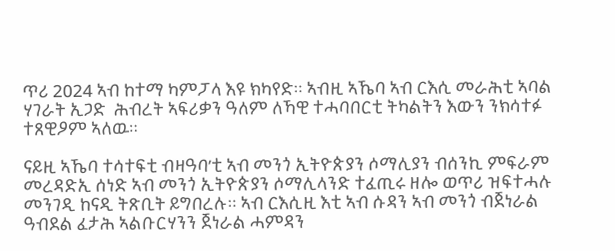ጥሪ 2024 ኣብ ከተማ ካምፓላ እዩ ክካየድ። ኣብዚ ኣኼባ ኣብ ርእሲ መራሕቲ ኣባል ሃገራት ኢጋድ  ሕብረት ኣፍሪቃን ዓለም ለኻዊ ተሓባበርቲ ትካልትን እውን ንክሳተፉ ተጸዊዖም ኣለዉ።

ናይዚ ኣኼባ ተሳተፍቲ ብዛዓባ’ቲ ኣብ መንጎ ኢትዮጵያን ሶማሊያን ብሰንኪ ምፍራም መረዳድኢ ሰነድ ኣብ መንጎ ኢትዮጵያን ሶማሊላንድ ተፈጢሩ ዘሎ ወጥሪ ዝፍተሓሉ መንገዲ ከናዲ ትጽቢት ይግበረሉ። ኣብ ርእሲዚ እቲ ኣብ ሱዳን ኣብ መንጎ ብጀነራል ዓብደል ፈታሕ ኣልቡርሃንን ጀነራል ሓምዳን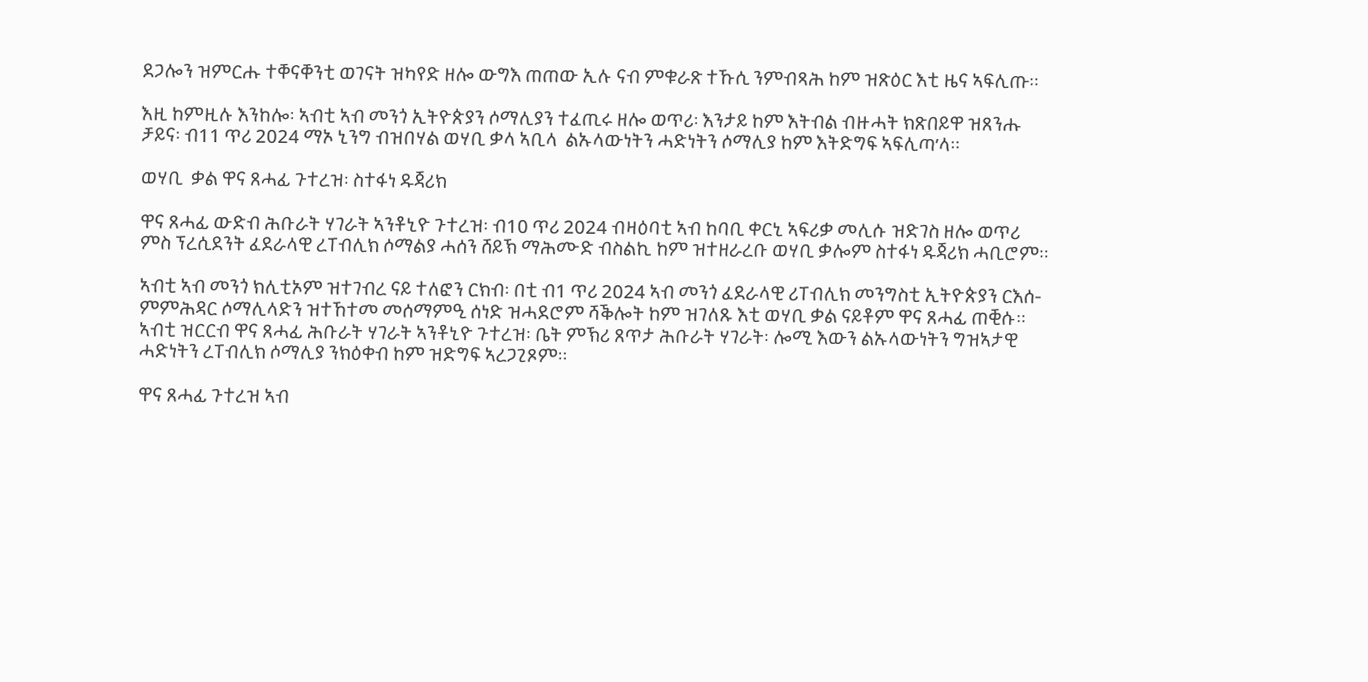ደጋሎን ዝምርሑ ተቐናቐንቲ ወገናት ዝካየድ ዘሎ ውግእ ጠጠው ኢሉ ናብ ምቁራጽ ተኹሲ ንምብጻሕ ከም ዝጽዕር እቲ ዜና ኣፍሊጡ።

እዚ ከምዚሉ እንከሎ፡ ኣብቲ ኣብ መንጎ ኢትዮጵያን ሶማሊያን ተፈጢሩ ዘሎ ወጥሪ፡ እንታይ ከም እትብል ብዙሓት ክጽበይዋ ዝጸንሑ ቻይና፡ ብ11 ጥሪ 2024 ማኦ ኒንግ ብዝበሃል ወሃቢ ቃላ ኣቢላ  ልኡላውነትን ሓድነትን ሶማሊያ ከም እትድግፍ ኣፍሊጣ’ላ።

ወሃቢ  ቃል ዋና ጸሓፊ ጉተረዝ፡ ስተፋነ ዱጃሪክ

ዋና ጸሓፊ ውድብ ሕቡራት ሃገራት ኣንቶኒዮ ጉተረዝ፡ ብ10 ጥሪ 2024 ብዛዕባቲ ኣብ ከባቢ ቀርኒ ኣፍሪቃ መሊሱ ዝድገስ ዘሎ ወጥሪ ምስ ፕረሲደንት ፈደራላዊ ረፐብሊክ ሶማልያ ሓሰን ሸይኽ ማሕሙድ ብስልኪ ከም ዝተዘራረቡ ወሃቢ ቃሎም ስተፋነ ዱጃሪክ ሓቢሮም።

ኣብቲ ኣብ መንጎ ክሊቲኦም ዝተገብረ ናይ ተለፎን ርክብ፡ በቲ ብ1 ጥሪ 2024 ኣብ መንጎ ፈደራላዊ ሪፐብሊክ መንግስቲ ኢትዮጵያን ርእሰ-ምምሕዳር ሶማሊላድን ዝተኸተመ መሰማምዒ ሰነድ ዝሓደሮም ሻቕሎት ከም ዝገለጹ እቲ ወሃቢ ቃል ናይቶም ዋና ጸሓፊ ጠቒሱ። ኣብቲ ዝርርብ ዋና ጸሓፊ ሕቡራት ሃገራት ኣንቶኒዮ ጉተረዝ፡ ቤት ምኽሪ ጸጥታ ሕቡራት ሃገራት፡ ሎሚ እውን ልኡላውነትን ግዝኣታዊ ሓድነትን ረፐብሊክ ሶማሊያ ንክዕቀብ ከም ዝድግፍ ኣረጋጊጾም።

ዋና ጸሓፊ ጉተረዝ ኣብ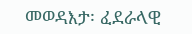መወዳእታ፡ ፈደራላዊ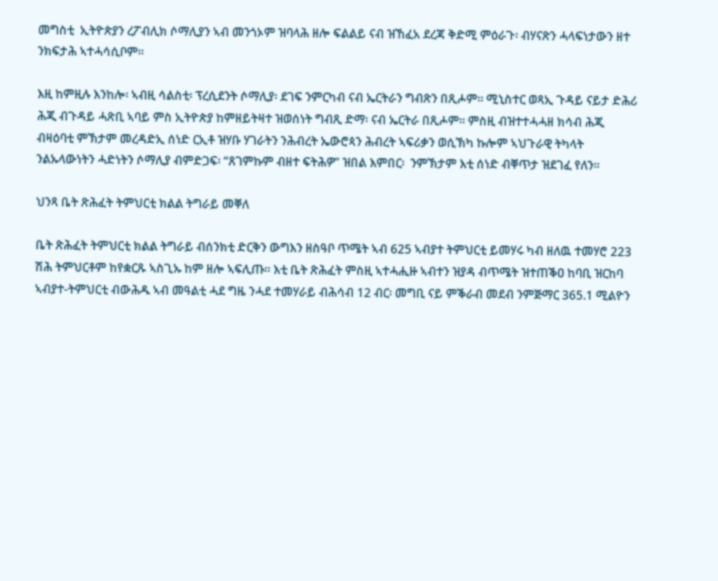መግስቲ  ኢትዮጵያን ረፖብሊክ ሶማሊያን ኣብ መንጎኦም ዝባላሕ ዘሎ ፍልልይ ናብ ዝኸፈአ ደረጃ ቅድሚ ምዕራጉ፡ ብሃናጽን ሓላፍነታውን ዘተ ንክፍታሕ ኣተሓሳሲቦም።

እዚ ከምዚሉ እንከሎ፡ ኣብዚ ሳልስቲ፡ ፕረሲደንት ሶማሊያ፡ ደገፍ ንምርካብ ናብ ኤርትራን ግብጽን በጺሖም። ሚኒስተር ወጻኢ ጉዳይ ናይታ ድሕሪ ሕጂ ብጉዳይ ሓጽቢ ኣባይ ምስ ኢትዮጵያ ከምዘይትዛተ ዝወሰነት ግብጺ ድማ፡ ናብ ኤርትራ በጺሖም። ምስዚ ብዝተተሓሓዘ ክሳብ ሕጂ ብዛዕባቲ ምኽታም መረዳድኢ ሰነድ ርኢቶ ዝሃቡ ሃገራትን ንሕብረት ኤውሮጳን ሕብረት ኣፍሪቃን ወሲኽካ ኩሎም ኣህጉራዊ ትካላት ንልኡላውነትን ሓድነትን ሶማሊያ ብምድጋፍ፡ “ጸገምኩም ብዘተ ፍትሕዎ” ዝበል እምበር፡  ንምኽታም እቲ ሰነድ ብቐጥታ ዝደገፈ የለን።

ህንጻ ቤት ጽሕፈት ትምህርቲ ክልል ትግራይ መቐለ

ቤት ጽሕፈት ትምህርቲ ክልል ትግራይ ብሰንክቲ ድርቅን ውግእን ዘስዓቦ ጥሜት ኣብ 625 ኣብያተ ትምህርቲ ይመሃሩ ካብ ዘለዉ ተመሃሮ 223 ሽሕ ትምህርቶም ከየቋርጹ ኣስጊኡ ከም ዘሎ ኣፍሊጡ። እቲ ቤት ጽሕፈት ምስዚ ኣተሓሒዙ ኣብተን ዝያዳ ብጥሜት ዝተጠቕዐ ከባቢ ዝርከባ ኣብያተ-ትምህርቲ ብውሕዱ ኣብ መዓልቲ ሓደ ግዜ ንሓደ ተመሃራይ ብሕሳብ 12 ብር፡ መግቢ ናይ ምቕራብ መደብ ንምጅማር 365.1 ሚልዮን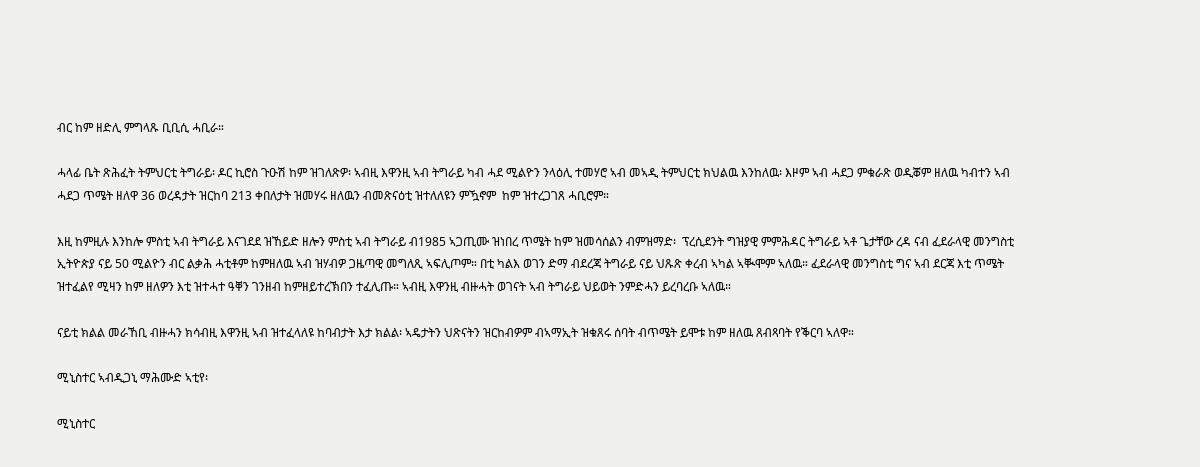ብር ከም ዘድሊ ምግላጹ ቢቢሲ ሓቢራ።

ሓላፊ ቤት ጽሕፈት ትምህርቲ ትግራይ፡ ዶር ኪሮስ ጉዑሽ ከም ዝገለጽዎ፡ ኣብዚ እዋንዚ ኣብ ትግራይ ካብ ሓደ ሚልዮን ንላዕሊ ተመሃሮ ኣብ መኣዲ ትምህርቲ ክህልዉ እንከለዉ፡ እዞም ኣብ ሓደጋ ምቁራጽ ወዲቖም ዘለዉ ካብተን ኣብ ሓደጋ ጥሜት ዘለዋ 36 ወረዳታት ዝርከባ 213 ቀበለታት ዝመሃሩ ዘለዉን ብመጽናዕቲ ዝተለለዩን ምዃኖም  ከም ዝተረጋገጸ ሓቢሮም።

እዚ ከምዚሉ እንከሎ ምስቲ ኣብ ትግራይ እናገደደ ዝኸይድ ዘሎን ምስቲ ኣብ ትግራይ ብ1985 ኣጋጢሙ ዝነበረ ጥሜት ከም ዝመሳሰልን ብምዝማድ፡  ፕረሲደንት ግዝያዊ ምምሕዳር ትግራይ ኣቶ ጌታቸው ረዳ ናብ ፈደራላዊ መንግስቲ ኢትዮጵያ ናይ 50 ሚልዮን ብር ልቃሕ ሓቲቶም ከምዘለዉ ኣብ ዝሃብዎ ጋዜጣዊ መግለጺ ኣፍሊጦም። በቲ ካልእ ወገን ድማ ብደረጃ ትግራይ ናይ ህጹጽ ቀረብ ኣካል ኣቚሞም ኣለዉ። ፈደራላዊ መንግስቲ ግና ኣብ ደርጃ እቲ ጥሜት ዝተፈልየ ሚዛን ከም ዘለዎን እቲ ዝተሓተ ዓቐን ገንዘብ ከምዘይተረኽበን ተፈሊጡ። ኣብዚ እዋንዚ ብዙሓት ወገናት ኣብ ትግራይ ህይወት ንምድሓን ይረባረቡ ኣለዉ።

ናይቲ ክልል መራኸቢ ብዙሓን ክሳብዚ እዋንዚ ኣብ ዝተፈላለዩ ከባብታት እታ ክልል፡ ኣዴታትን ህጽናትን ዝርከብዎም ብኣማኢት ዝቁጸሩ ሰባት ብጥሜት ይሞቱ ከም ዘለዉ ጸብጻባት የቕርባ ኣለዋ።

ሚኒስተር ኣብዲጋኒ ማሕሙድ ኣቲየ፡

ሚኒስተር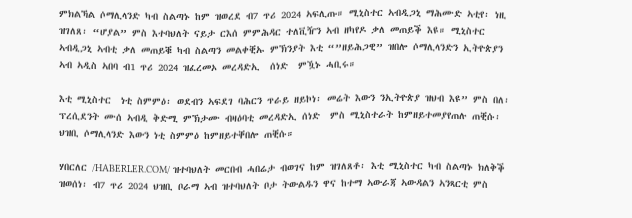ምክልኻል ሶማሊላንድ ካብ ስልጣኑ ከም ዝወረደ ብ7 ጥሪ 2024 ኣፍሊጡ። ሚኒስተር ኣብዲጋኒ ማሕሙድ ኣቲየ፡ ነዚ ዝገለጸ፡ “ሆያል” ምስ እተባህለት ናይታ ርእሰ ምምሕዳር ተለቪዥን ኣብ ዘካየዶ ቃለ መጠይቕ እዩ። ሚኒስተር ኣብዲጋኒ ኣብቲ ቃለ መጠይቑ ካብ ስልጣን መልቀቒኡ ምኽንያት እቲ “”ዘይሕጋዊ” ዝበሎ ሶማሊላንድን ኢትዮጵያን ኣብ ኣዲስ ኣበባ ብ1 ጥሪ 2024 ዝፈረመኦ መረዳድኢ  ሰነድ  ምዃኑ ሓቢሩ።

እቲ ሚኒስተር  ነቲ ስምምዕ፡ ወደብን ኣፍደገ ባሕርን ጥራይ ዘይኮነ፡ መሬት እውን ንኢትዮጵያ ዝህብ እዩ” ምስ በለ፡ ፕረሲደንት ሙሰ ኣብዲ ቅድሚ ምኽታሙ ብዛዕባቲ መረዳድኢ ሰነድ  ምስ ሚኒስተራት ከምዘይተመያየጠሉ ጠቒሱ፡ ህዝቢ ሶማሊላንድ እውን ነቲ ስምምዕ ከምዘይተቐበሎ ጠቒሱ።

ሃበርለር /HABERLER.COM/ ዝተባህለት መርበብ ሓበሬታ ብወገና ከም ዝገለጸቶ፡ እቲ ሚኒስተር ካብ ስልጣኑ ክለቅቕ ዝወሰነ፡ ብ7 ጥሪ 2024 ህዝቢ ቦራማ ኣብ ዝተባህለት ቦታ ትውልዱን ዋና ከተማ ኣውራጃ ኣውዳልን ኣንጻርቲ ምስ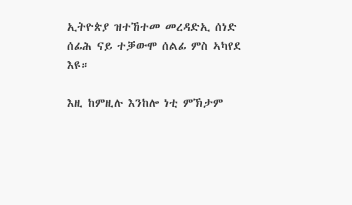ኢትዮጵያ ዝተኸተመ መረዳድኢ ሰነድ  ሰፊሕ ናይ ተቓውሞ ሰልፊ ምስ ኣካየደ እዩ።

እዚ ከምዚሉ እንከሎ ነቲ ምኽታም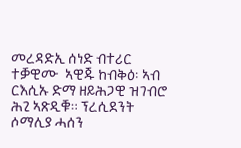መረዳድኢ ሰነድ ብተሪር ተቓዊሙ  ኣዊጁ ከብቅዕ፡ ኣብ ርእሲኡ ድማ ዘይሕጋዊ ዝገብሮ ሕጊ ኣጽዲቑ። ፕረሲደንት  ሶማሊያ ሓሰን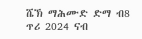ሼኽ ማሕሙድ ድማ ብ8 ጥሪ 2024 ናብ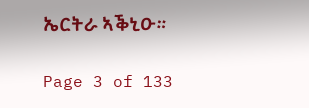ኤርትራ ኣቕኒዑ።

Page 3 of 133